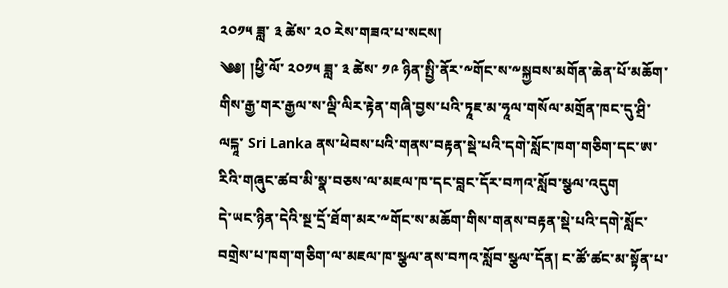༢༠༡༥ ཟླ་ ༣ ཚེས་ ༢༠ རེས་གཟའ་པ་སངས།
༄༅། །ཕྱི་ལོ་ ༢༠༡༥ ཟླ་ ༣ ཚེས་ ༡༩ ཉིན་སྤྱི་ནོར་༸གོང་ས་༸སྐྱབས་མགོན་ཆེན་པོ་མཆོག་གིས་རྒྱ་གར་རྒྱལ་ས་ལྡི་ལིར་རྟེན་གཞི་བྱས་པའི་ཏཱཇ་མ་ཧཱལ་གསོལ་མགྲོན་ཁང་དུ་ཤྲི་ལངྐཱ་ Sri Lanka ནས་ཕེབས་པའི་གནས་བརྟན་སྡེ་པའི་དགེ་སློང་ཁག་གཅིག་དང་ཨ་རིའི་གཞུང་ཚབ་མི་སྣ་བཅས་ལ་མཇལ་ཁ་དང་བླང་དོར་བཀའ་སློབ་སྩལ་འདུག
དེ་ཡང་ཉིན་དེའི་སྔ་དྲོ་ཐོག་མར་༸གོང་ས་མཆོག་གིས་གནས་བརྟན་སྡེ་པའི་དགེ་སློང་བགྲེས་པ་ཁག་གཅིག་ལ་མཇལ་ཁ་སྩལ་ནས་བཀའ་སློབ་སྩལ་དོན། ང་ཚོ་ཚང་མ་སྟོན་པ་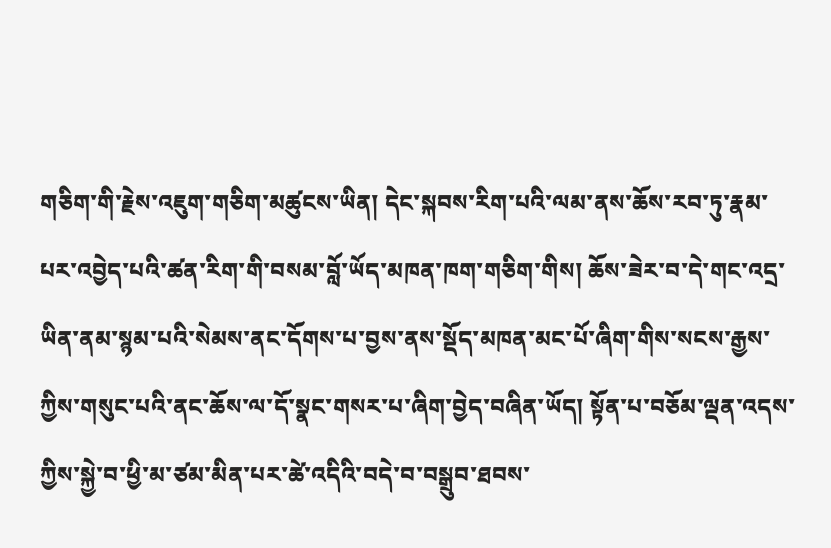གཅིག་གི་རྗེས་འཇུག་གཅིག་མཚུངས་ཡིན། དེང་སྐབས་རིག་པའི་ལམ་ནས་ཆོས་རབ་ཏུ་རྣམ་པར་འབྱེད་པའི་ཚན་རིག་གི་བསམ་བློ་ཡོད་མཁན་ཁག་གཅིག་གིས། ཆོས་ཟེར་བ་དེ་གང་འདྲ་ཡིན་ནམ་སྙམ་པའི་སེམས་ནང་དོགས་པ་བྱས་ནས་སྡོད་མཁན་མང་པོ་ཞིག་གིས་སངས་རྒྱས་ཀྱིས་གསུང་པའི་ནང་ཆོས་ལ་དོ་སྣང་གསར་པ་ཞིག་བྱེད་བཞིན་ཡོད། སྟོན་པ་བཅོམ་ལྡན་འདས་ཀྱིས་སྐྱེ་བ་ཕྱི་མ་ཙམ་མིན་པར་ཚེ་འདིའི་བདེ་བ་བསྒྲུབ་ཐབས་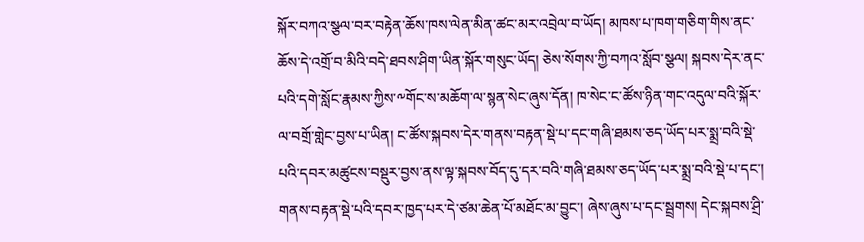སྐོར་བཀའ་སྩལ་བར་བརྟེན་ཆོས་ཁས་ལེན་མིན་ཚང་མར་འབྲེལ་བ་ཡོད། མཁས་པ་ཁག་གཅིག་གིས་ནང་ཆོས་དེ་འགྲོ་བ་མིའི་བདེ་ཐབས་ཤིག་ཡིན་སྐོར་གསུང་ཡོད། ཅེས་སོགས་ཀྱི་བཀའ་སློབ་སྩལ། སྐབས་དེར་ནང་པའི་དགེ་སློང་རྣམས་ཀྱིས་༸གོང་ས་མཆོག་ལ་སྙན་སེང་ཞུས་དོན། ཁ་སེང་ང་ཚོས་ཉིན་གང་འདུལ་བའི་སྐོར་ལ་བགྲོ་གླེང་བྱས་པ་ཡིན། ང་ཚོས་སྐབས་དེར་གནས་བརྟན་སྡེ་པ་དང་གཞི་ཐམས་ཅད་ཡོད་པར་སྨྲ་བའི་སྡེ་པའི་དབར་མཚུངས་བསྡུར་བྱས་ནས་ལྟ་སྐབས་བོད་དུ་དར་བའི་གཞི་ཐམས་ཅད་ཡོད་པར་སྨྲ་བའི་སྡེ་པ་དང་། གནས་བརྟན་སྡེ་པའི་དབར་ཁྱད་པར་དེ་ཙམ་ཆེན་པོ་མཐོང་མ་བྱུང་། ཞེས་ཞུས་པ་དང་སྦྲགས། དེང་སྐབས་ཤྲི་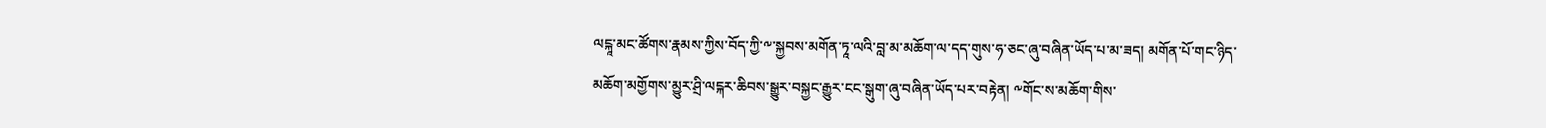ལངྐཱ་མང་ཚོགས་རྣམས་ཀྱིས་བོད་ཀྱི་༸་སྐྱབས་མགོན་ཏཱ་ལའི་བླ་མ་མཆོག་ལ་དད་གུས་ཧ་ཅང་ཞུ་བཞིན་ཡོད་པ་མ་ཟད། མགོན་པོ་གང་ཉིད་མཆོག་མགྱོགས་མྱུར་ཤྲི་ལངྐར་ཆིབས་སྒྱུར་བསྐྱང་རྒྱུར་ངང་སྒུག་ཞུ་བཞིན་ཡོད་པར་བརྟེན། ༸གོང་ས་མཆོག་གིས་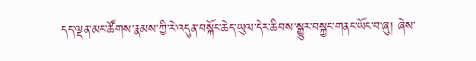དད་ལྡན་མང་ཚོགས་རྣམས་ཀྱི་རེ་འདུན་བསྐོང་ཆེད་ཡུལ་དེར་ཆིབས་སྒྱུར་བསྐྱང་གནང་ཡོང་བ་ཞུ། ཞེས་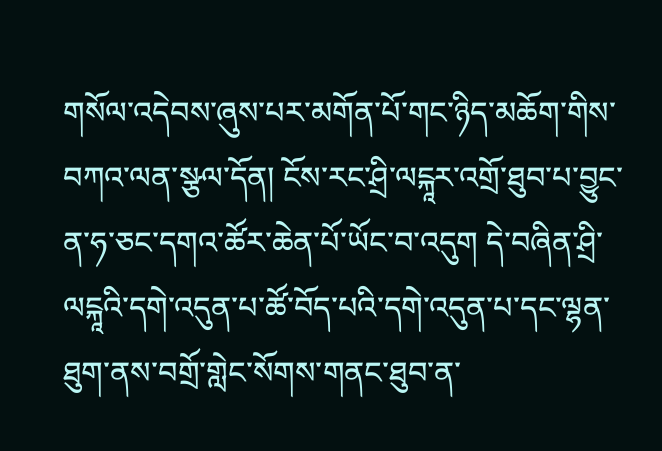གསོལ་འདེབས་ཞུས་པར་མགོན་པོ་གང་ཉིད་མཆོག་གིས་བཀའ་ལན་སྩལ་དོན། ངོས་རང་ཤྲི་ལངྐཱར་འགྲོ་ཐུབ་པ་བྱུང་ན་ཧ་ཅང་དགའ་ཚོར་ཆེན་པོ་ཡོང་བ་འདུག དེ་བཞིན་ཤྲི་ལངྐཱའི་དགེ་འདུན་པ་ཚོ་བོད་པའི་དགེ་འདུན་པ་དང་ལྷན་ཐུག་ནས་བགྲོ་གླེང་སོགས་གནང་ཐུབ་ན་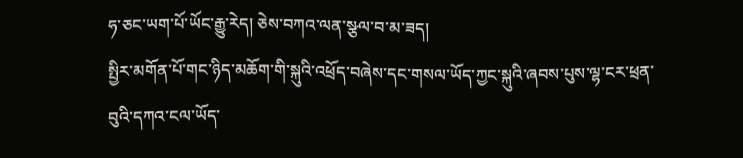ཧ་ཅང་ཡག་པོ་ཡོང་རྒྱུ་རེད། ཅེས་བཀའ་ལན་སྩལ་བ་མ་ཟད།
སྤྱིར་མགོན་པོ་གང་ཉིད་མཆོག་གི་སྐུའི་འཕྲོད་བཞེས་དང་གསལ་ཡོད་ཀྱང་སྐུའི་ཞབས་པུས་ལྷ་ངར་ཕྲན་བུའི་དཀའ་ངལ་ཡོད་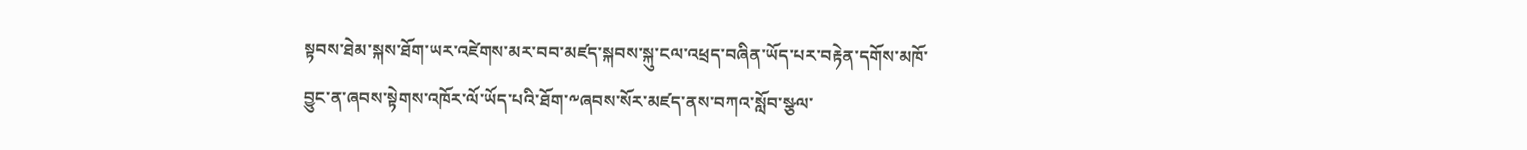སྟབས་ཐེམ་སྐས་ཐོག་ཡར་འཛེགས་མར་བབ་མཛད་སྐབས་སྐུ་ངལ་འཕྲད་བཞིན་ཡོད་པར་བརྟེན་དགོས་མཁོ་བྱུང་ན་ཞབས་སྟེགས་འཁོར་ལོ་ཡོད་པའི་ཐོག་༸ཞབས་སོར་མཛད་ནས་བཀའ་སློབ་སྩལ་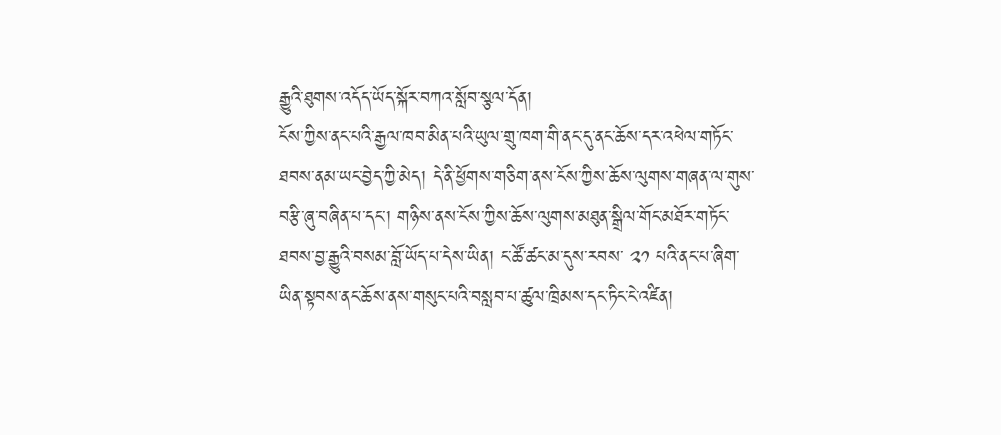རྒྱུའི་ཐུགས་འདོད་ཡོད་སྐོར་བཀའ་སློབ་སྩལ་དོན།
ངོས་ཀྱིས་ནང་པའི་རྒྱལ་ཁབ་མིན་པའི་ཡུལ་གྲུ་ཁག་གི་ནང་དུ་ནང་ཆོས་དར་འཕེལ་གཏོང་ཐབས་ནམ་ཡང་བྱེད་ཀྱི་མེད། དེ་ནི་ཕྱོགས་གཅིག་ནས་ངོས་ཀྱིས་ཆོས་ལུགས་གཞན་ལ་གུས་བརྩི་ཞུ་བཞིན་པ་དང་། གཉིས་ནས་ངོས་ཀྱིས་ཆོས་ལུགས་མཐུན་སྒྲིལ་གོང་མཐོར་གཏོང་ཐབས་བྱ་རྒྱུའི་བསམ་བློ་ཡོད་པ་དེས་ཡིན། ང་ཚོ་ཚང་མ་དུས་རབས་ ༢༡ པའི་ནང་པ་ཞིག་ཡིན་སྟབས་ནང་ཆོས་ནས་གསུང་པའི་བསླབ་པ་ཚུལ་ཁྲིམས་དང་ཏིང་ངེ་འཛིན།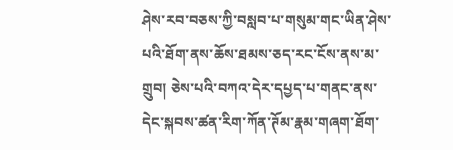ཤེས་རབ་བཅས་ཀྱི་བསླབ་པ་གསུམ་གང་ཡིན་ཤེས་པའི་ཐོག་ནས་ཆོས་ཐམས་ཅད་རང་ངོས་ནས་མ་གྲུབ། ཅེས་པའི་བཀའ་དེར་དཔྱད་པ་གནང་ནས་དེང་སྐབས་ཚན་རིག་ཀོན་ཊོམ་རྣམ་གཞག་ཐོག་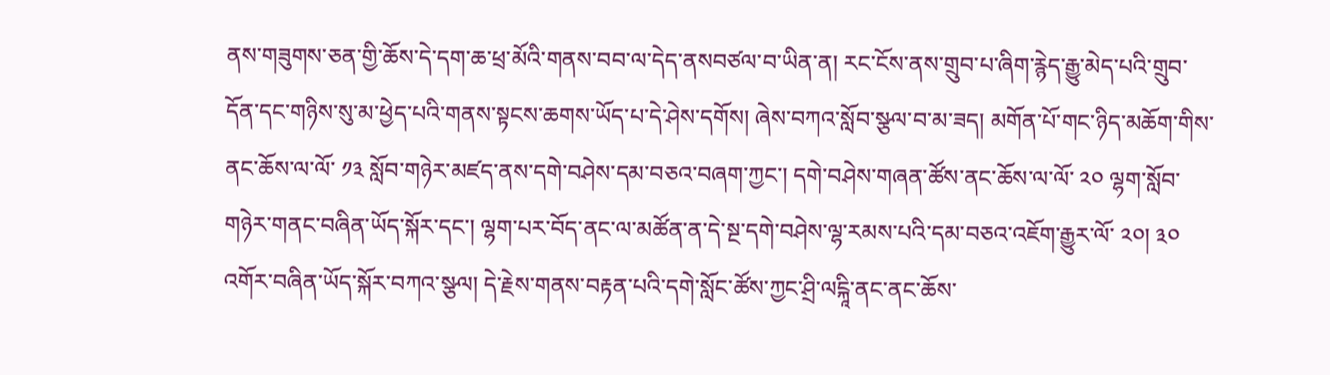ནས་གཟུགས་ཅན་གྱི་ཆོས་དེ་དག་ཆ་ཕྲ་མོའི་གནས་བབ་ལ་དེད་ནསབཙལ་བ་ཡིན་ན། རང་ངོས་ནས་གྲུབ་པ་ཞིག་རྙེད་རྒྱུ་མེད་པའི་གྲུབ་དོན་དང་གཉིས་སུ་མ་ཕྱེད་པའི་གནས་སྟངས་ཆགས་ཡོད་པ་དེ་ཤེས་དགོས། ཞེས་བཀའ་སློབ་སྩལ་བ་མ་ཟད། མགོན་པོ་གང་ཉིད་མཆོག་གིས་ནང་ཆོས་ལ་ལོ་ ༡༣ སློབ་གཉེར་མཛད་ནས་དགེ་བཤེས་དམ་བཅའ་བཞག་ཀྱང་། དགེ་བཤེས་གཞན་ཚོས་ནང་ཆོས་ལ་ལོ་ ༢༠ ལྷག་སློབ་གཉེར་གནང་བཞིན་ཡོད་སྐོར་དང་། ལྷག་པར་བོད་ནང་ལ་མཚོན་ན་དེ་སྔ་དགེ་བཤེས་ལྷ་རམས་པའི་དམ་བཅའ་འཇོག་རྒྱུར་ལོ་ ༢༠། ༣༠ འགོར་བཞིན་ཡོད་སྐོར་བཀའ་སྩལ། དེ་རྗེས་གནས་བརྟན་པའི་དགེ་སློང་ཚོས་ཀྱང་ཤྲི་ལངྐཱི་ནང་ནང་ཆོས་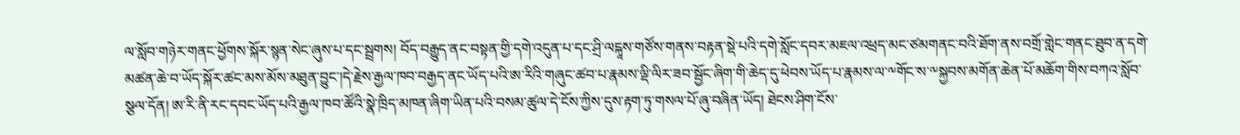ལ་སློབ་གཉེར་གནང་ཕྱོགས་སྐོར་སྙན་སེང་ཞུས་པ་དང་སྦྲགས། བོད་བརྒྱུད་ནང་བསྟན་གྱི་དགེ་འདུན་པ་དང་ཤྲི་ལངྐཱས་གཙོས་གནས་བརྟན་སྡེ་པའི་དགེ་སློང་དབར་མཇལ་འཕྲད་མང་ཙམགནང་བའི་ཐོག་ནས་བགྲོ་གླེང་གནང་ཐུབ་ན་དགེ་མཚན་ཆེ་བ་ཡོད་སྐོར་ཚང་མས་མོས་མཐུན་བྱུང་།དེ་རྗེས་རྒྱལ་ཁབ་བརྒྱད་ནང་ཡོད་པའི་ཨ་རིའི་གཞུང་ཚབ་པ་རྣམས་ལྡི་ལིར་ཟབ་སྦྱོང་ཞིག་གི་ཆེད་དུ་ཕེབས་ཡོད་པ་རྣམས་ལ་༸གོང་ས་༸སྐྱབས་མགོན་ཆེན་པོ་མཆོག་གིས་བཀའ་སློབ་སྩལ་དོན། ཨ་རི་ནི་རང་དབང་ཡོད་པའི་རྒྱལ་ཁབ་ཚོའི་སྣེ་ཁྲིད་མཁན་ཞིག་ཡིན་པའི་བསམ་ཚུལ་དེ་ངོས་ཀྱིས་དུས་རྟག་ཏུ་གསལ་པོ་ཞུ་བཞིན་ཡོད། ཐེངས་ཤིག་ངོས་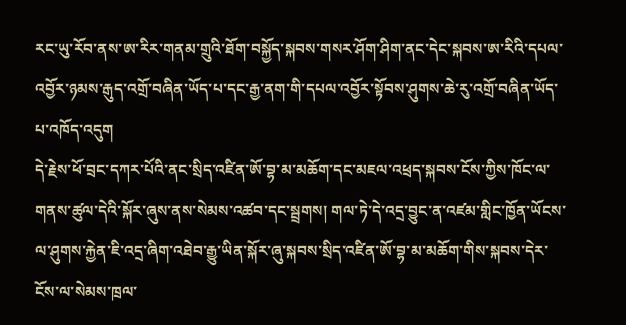རང་ཡུ་རོབ་ནས་ཨ་རིར་གནམ་གྲུའི་ཐོག་བསྐྱོད་སྐབས་གསར་ཤོག་ཤིག་ནང་དེང་སྐབས་ཨ་རིའི་དཔལ་འབྱོར་ཉམས་རྒུད་འགྲོ་བཞིན་ཡོད་པ་དང་རྒྱ་ནག་གི་དཔལ་འབྱོར་སྟོབས་ཤུགས་ཆེ་རུ་འགྲོ་བཞིན་ཡོད་པ་འཁོད་འདུག
དེ་རྗེས་ཕོ་བྲང་དཀར་པོའི་ནང་སྲིད་འཛིན་ཨོ་བྷ་མ་མཆོག་དང་མཇལ་འཕྲད་སྐབས་ངོས་ཀྱིས་ཁོང་ལ་གནས་ཚུལ་དེའི་སྐོར་ཞུས་ནས་སེམས་འཚབ་དང་སྦྲགས། གལ་ཏེ་དེ་འདྲ་བྱུང་ན་འཛམ་གླིང་ཁྱོན་ཡོངས་ལ་ཤུགས་རྐྱེན་ཇི་འདྲ་ཞིག་འཐེབ་རྒྱུ་ཡིན་སྐོར་ཞུ་སྐབས་སྲིད་འཛིན་ཨོ་བྷ་མ་མཆོག་གིས་སྐབས་དེར་ངོས་ལ་སེམས་ཁྲལ་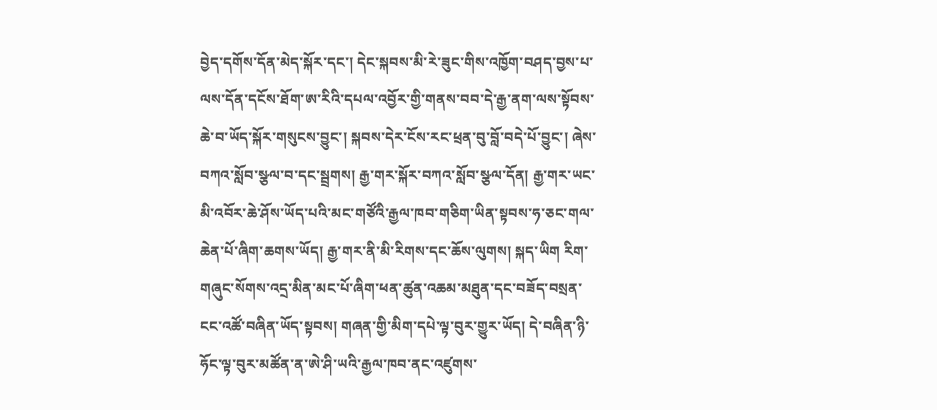བྱེད་དགོས་དོན་མེད་སྐོར་དང་། དེང་སྐབས་མི་རེ་ཟུང་གིས་འཁྱོག་བཤད་བྱས་པ་ལས་དོན་དངོས་ཐོག་ཨ་རིའི་དཔལ་འབྱོར་གྱི་གནས་བབ་དེ་རྒྱ་ནག་ལས་སྟོབས་ཆེ་བ་ཡོད་སྐོར་གསུངས་བྱུང་། སྐབས་དེར་ངོས་རང་ཕྲན་བུ་བློ་བདེ་པོ་བྱུང་། ཞེས་བཀའ་སློབ་སྩལ་བ་དང་སྦྲགས། རྒྱ་གར་སྐོར་བཀའ་སློབ་སྩལ་དོན། རྒྱ་གར་ཡང་མི་འབོར་ཆེ་ཤོས་ཡོད་པའི་མང་གཙོའི་རྒྱལ་ཁབ་གཅིག་ཡིན་སྟབས་ཧ་ཅང་གལ་ཆེན་པོ་ཞིག་ཆགས་ཡོད། རྒྱ་གར་ནི་མི་རིགས་དང་ཆོས་ལུགས། སྐད་ཡིག རིག་གཞུང་སོགས་འདྲ་མིན་མང་པོ་ཞིག་ཕན་ཚུན་འཆམ་མཐུན་དང་བཟོད་བསྲན་ངང་འཚོ་བཞིན་ཡོད་སྟབས། གཞན་གྱི་མིག་དཔེ་ལྟ་བུར་གྱུར་ཡོད། དེ་བཞིན་ཉི་ཧོང་ལྟ་བུར་མཚོན་ན་ཨེ་ཤི་ཡའི་རྒྱལ་ཁབ་ནང་འཛུགས་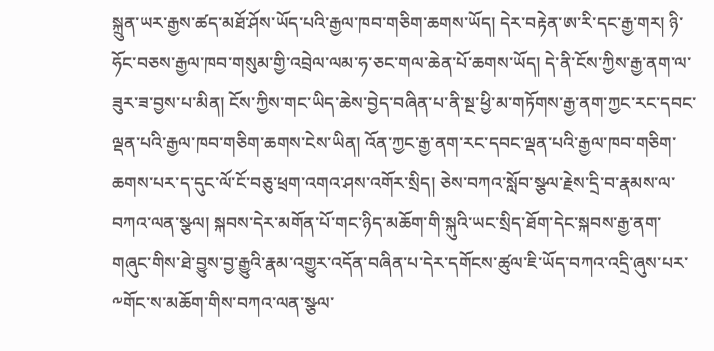སྐྲུན་ཡར་རྒྱས་ཚད་མཐོ་ཤོས་ཡོད་པའི་རྒྱལ་ཁབ་གཅིག་ཆགས་ཡོད། དེར་བརྟེན་ཨ་རི་དང་རྒྱ་གར། ཉི་ཧོང་བཅས་རྒྱལ་ཁབ་གསུམ་གྱི་འབྲེལ་ལམ་ཧ་ཅང་གལ་ཆེན་པོ་ཆགས་ཡོད། དེ་ནི་ངོས་ཀྱིས་རྒྱ་ནག་ལ་ཟུར་ཟ་བྱས་པ་མིན། ངོས་ཀྱིས་གང་ཡིད་ཆེས་བྱེད་བཞིན་པ་ནི་སྔ་ཕྱི་མ་གཏོགས་རྒྱ་ནག་ཀྱང་རང་དབང་ལྡན་པའི་རྒྱལ་ཁབ་གཅིག་ཆགས་ངེས་ཡིན། འོན་ཀྱང་རྒྱ་ནག་རང་དབང་ལྡན་པའི་རྒྱལ་ཁབ་གཅིག་ཆགས་པར་ད་དུང་ལོ་ངོ་བཅུ་ཕྲག་འགའ་ཤས་འགོར་སྲིད། ཅེས་བཀའ་སློབ་སྩལ་རྗེས་དྲི་བ་རྣམས་ལ་བཀའ་ལན་སྩལ། སྐབས་དེར་མགོན་པོ་གང་ཉིད་མཆོག་གི་སྐུའི་ཡང་སྲིད་ཐོག་དེང་སྐབས་རྒྱ་ནག་གཞུང་གིས་ཐེ་བྱུས་བྱ་རྒྱུའི་རྣམ་འགྱུར་འདོན་བཞིན་པ་དེར་དགོངས་ཚུལ་ཇི་ཡོད་བཀའ་འདྲི་ཞུས་པར་༸གོང་ས་མཆོག་གིས་བཀའ་ལན་སྩལ་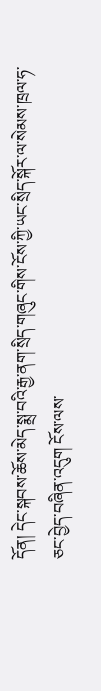དོན། དེང་སྐབས་ཆོས་མེད་སྨྲ་བའི་རྒྱ་ནག་སྲིད་གཞུང་གིས་ངོས་ཀྱི་ཡང་སྲིད་སྐོར་ལ་སེམས་ཁྲལ་ཧ་ཅང་བྱེད་བཞིན་འདུག ངོས་ལས་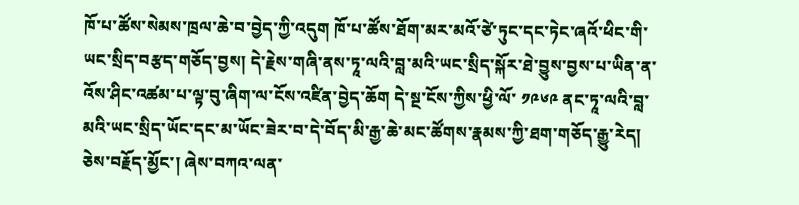ཁོ་པ་ཚོས་སེམས་ཁྲལ་ཆེ་བ་བྱེད་ཀྱི་འདུག ཁོ་པ་ཚོས་ཐོག་མར་མའོ་ཙེ་ཏུང་དང་ཏེང་ཞའོ་ཕིང་གི་ཡང་སྲིད་བརྩད་གཅོད་བྱས། དེ་རྗེས་གཞི་ནས་ཏཱ་ལའི་བླ་མའི་ཡང་སྲིད་སྐོར་ཐེ་བྱུས་བྱས་པ་ཡིན་ན་འོས་ཤིང་འཚམ་པ་ལྟ་བུ་ཞིག་ལ་ངོས་འཛིན་བྱེད་ཆོག དེ་སྔ་ངོས་ཀྱིས་ཕྱི་ལོ་ ༡༩༦༩ ནང་ཏཱ་ལའི་བླ་མའི་ཡང་སྲིད་ཡོང་དང་མ་ཡོང་ཟེར་བ་དེ་བོད་མི་རྒྱ་ཆེ་མང་ཚོགས་རྣམས་ཀྱི་ཐག་གཅོད་རྒྱུ་རེད། ཅེས་བརྗོད་མྱོང་། ཞེས་བཀའ་ལན་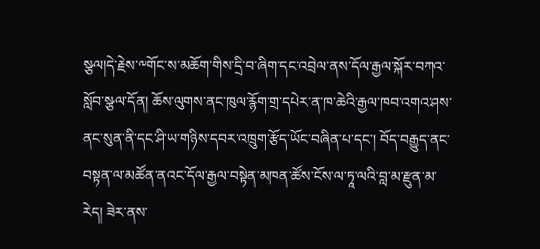སྩལ།དེ་རྗེས་༸གོང་ས་མཆོག་གིས་དྲི་བ་ཞིག་དང་འབྲེལ་ནས་དོལ་རྒྱལ་སྐོར་བཀའ་སློབ་སྩལ་དོན། ཆོས་ལུགས་ནང་ཁུལ་རྙོག་གྲ་དཔེར་ན་ཁ་ཆེའི་རྒྱལ་ཁབ་འགའ་ཤས་ནང་སུན་ནི་དང་ཤི་ཡ་གཉིས་དབར་འཁྲུག་རྩོད་ཡོང་བཞིན་པ་དང་། བོད་བརྒྱུད་ནང་བསྟན་ལ་མཚོན་ནའང་དོལ་རྒྱལ་བསྟེན་མཁན་ཚོས་ངོས་ལ་ཏཱ་ལའི་བླ་མ་རྫུན་མ་རེད། ཟེར་ནས་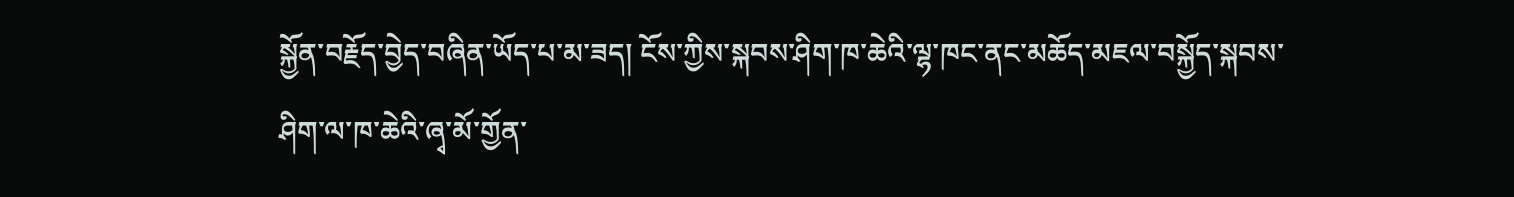སྐྱོན་བརྗོད་བྱེད་བཞིན་ཡོད་པ་མ་ཟད། ངོས་ཀྱིས་སྐབས་ཤིག་ཁ་ཆེའི་ལྷ་ཁང་ནང་མཆོད་མཇལ་བསྐྱོད་སྐབས་ཤིག་ལ་ཁ་ཆེའི་ཞྭ་མོ་གྱོན་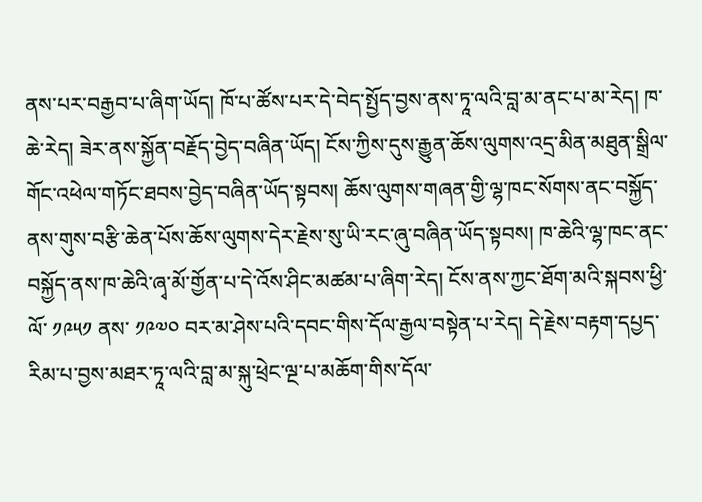ནས་པར་བརྒྱབ་པ་ཞིག་ཡོད། ཁོ་པ་ཚོས་པར་དེ་བེད་སྤྱོད་བྱས་ནས་ཏཱ་ལའི་བླ་མ་ནང་པ་མ་རེད། ཁ་ཆེ་རེད། ཟེར་ནས་སྐྱོན་བརྗོད་བྱེད་བཞིན་ཡོད། ངོས་ཀྱིས་དུས་རྒྱུན་ཆོས་ལུགས་འདྲ་མིན་མཐུན་སྒྲིལ་གོང་འཕེལ་གཏོང་ཐབས་བྱེད་བཞིན་ཡོད་སྟབས། ཆོས་ལུགས་གཞན་གྱི་ལྷ་ཁང་སོགས་ནང་བསྐྱོད་ནས་གུས་བརྩི་ཆེན་པོས་ཆོས་ལུགས་དེར་རྗེས་སུ་ཡི་རང་ཞུ་བཞིན་ཡོད་སྟབས། ཁ་ཆེའི་ལྷ་ཁང་ནང་བསྐྱོད་ནས་ཁ་ཆེའི་ཞྭ་མོ་གྱོན་པ་དེ་འོས་ཤིང་མཚམ་པ་ཞིག་རེད། ངོས་ནས་ཀྱང་ཐོག་མའི་སྐབས་ཕྱི་ལོ་ ༡༩༥༡ ནས་ ༡༩༧༠ བར་མ་ཤེས་པའི་དབང་གིས་དོལ་རྒྱལ་བསྟེན་པ་རེད། དེ་རྗེས་བརྟག་དཔྱད་རིམ་པ་བྱས་མཐར་ཏཱ་ལའི་བླ་མ་སྐུ་ཕྲེང་ལྔ་པ་མཆོག་གིས་དོལ་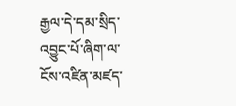རྒྱལ་དེ་དམ་སྲིད་འབྱུང་པོ་ཞིག་ལ་ངོས་འཛིན་མཛད་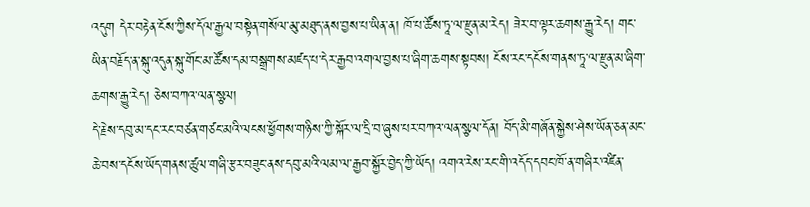འདུག དེར་བརྟེན་ངོས་ཀྱིས་དོལ་རྒྱལ་བསྟེན་གསོལ་མུ་མཐུད་ནས་བྱས་པ་ཡིན་ན། ཁོ་པ་ཚོས་ཏཱ་ལ་རྫུན་མ་རེད། ཟེར་བ་ལྟར་ཆགས་རྒྱུ་རེད། གང་ཡིན་བརྗོད་ན་སྐུ་འདུན་སྐུ་གོང་མ་ཚོས་དམ་བསྒྲགས་མཛད་པ་དེར་རྒྱབ་འགལ་བྱས་པ་ཞིག་ཆགས་སྟབས། ངོས་རང་དངོས་གནས་ཏཱ་ལ་རྫུན་མ་ཞིག་ཆགས་རྒྱུ་རེད། ཅེས་བཀའ་ལན་སྩལ།
དེ་རྗེས་དབུ་མ་དང་རང་བཙན་གཙང་མའི་ལངས་ཕྱོགས་གཉིས་ཀྱི་སྐོར་ལ་དྲི་བ་ཞུས་པར་བཀའ་ལན་སྩལ་དོན། བོད་མི་གཞོན་སྐྱེས་ཤེས་ཡོན་ཅན་མང་ཆེ་བས་དངོས་ཡོད་གནས་ཚུལ་གཞི་རྩར་བཟུང་ནས་དབུ་མའི་ལམ་ལ་རྒྱབ་སྐྱོར་བྱེད་ཀྱི་ཡོད། འགའ་རེས་རང་གི་འདོད་དབང་ཁོ་ན་གཞིར་འཛིན་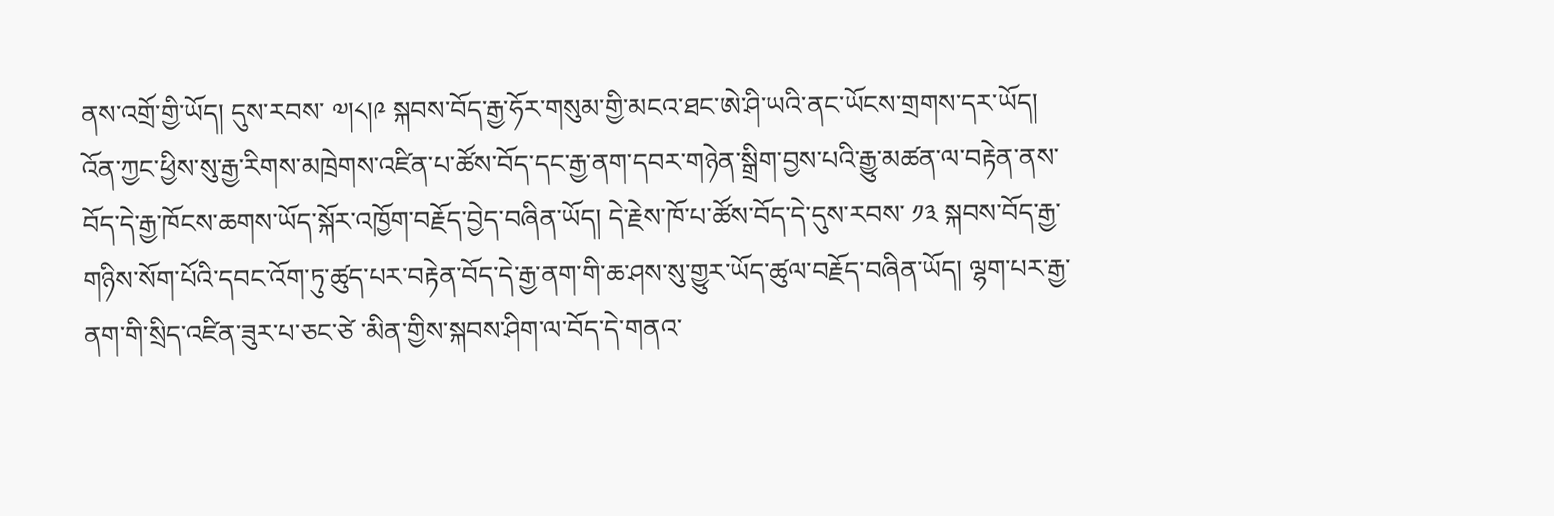ནས་འགྲོ་གྱི་ཡོད། དུས་རབས་ ༧།༨།༩ སྐབས་བོད་རྒྱ་ཧོར་གསུམ་གྱི་མངའ་ཐང་ཨེ་ཤི་ཡའི་ནང་ཡོངས་གྲགས་དར་ཡོད། འོན་ཀྱང་ཕྱིས་སུ་རྒྱ་རིགས་མཁྲེགས་འཛིན་པ་ཚོས་བོད་དང་རྒྱ་ནག་དབར་གཉེན་སྒྲིག་བྱས་པའི་རྒྱུ་མཚན་ལ་བརྟེན་ནས་བོད་དེ་རྒྱ་ཁོངས་ཆགས་ཡོད་སྐོར་འཁྱོག་བརྗོད་བྱེད་བཞིན་ཡོད། དེ་རྗེས་ཁོ་པ་ཚོས་བོད་དེ་དུས་རབས་ ༡༣ སྐབས་བོད་རྒྱ་གཉིས་སོག་པོའི་དབང་འོག་ཏུ་ཚུད་པར་བརྟེན་བོད་དེ་རྒྱ་ནག་གི་ཆ་ཤས་སུ་གྱུར་ཡོད་ཚུལ་བརྗོད་བཞིན་ཡོད། ལྷག་པར་རྒྱ་ནག་གི་སྲིད་འཛིན་ཟུར་པ་ཅང་ཙེ ་མིན་གྱིས་སྐབས་ཤིག་ལ་བོད་དེ་གནའ་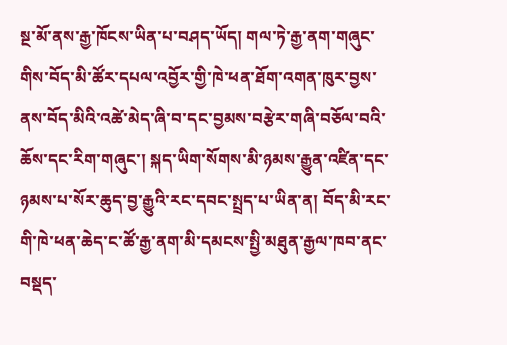སྔ་མོ་ནས་རྒྱ་ཁོངས་ཡིན་པ་བཤད་ཡོད། གལ་ཏེ་རྒྱ་ནག་གཞུང་གིས་བོད་མི་ཚོར་དཔལ་འབྱོར་གྱི་ཁེ་ཕན་ཐོག་འགན་ཁུར་བྱས་ནས་བོད་མིའི་འཚེ་མེད་ཞི་བ་དང་བྱམས་བརྩེར་གཞི་བཅོལ་བའི་ཆོས་དང་རིག་གཞུང་། སྐད་ཡིག་སོགས་མི་ཉམས་རྒྱུན་འཛིན་དང་ཉམས་པ་སོར་ཆུད་བྱ་རྒྱུའི་རང་དབང་སྤྲད་པ་ཡིན་ན། བོད་མི་རང་གི་ཁེ་ཕན་ཆེད་ང་ཚོ་རྒྱ་ནག་མི་དམངས་སྤྱི་མཐུན་རྒྱལ་ཁབ་ནང་བསྡད་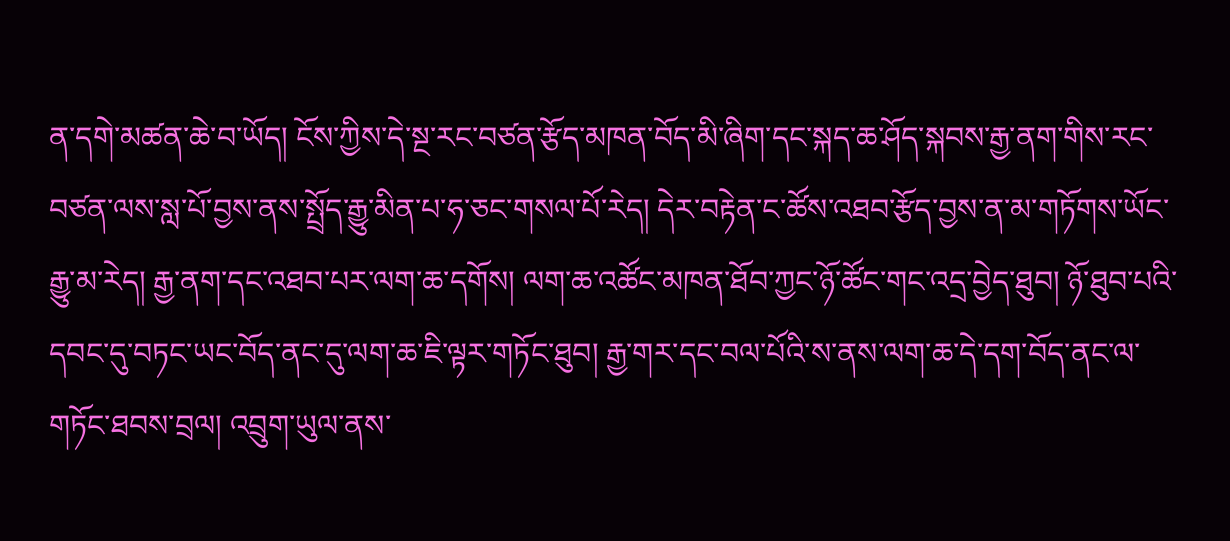ན་དགེ་མཚན་ཆེ་བ་ཡོད། ངོས་ཀྱིས་དེ་སྔ་རང་བཙན་རྩོད་མཁན་བོད་མི་ཞིག་དང་སྐད་ཆ་ཤོད་སྐབས་རྒྱ་ནག་གིས་རང་བཙན་ལས་སླ་པོ་བྱས་ནས་སྤྲོད་རྒྱུ་མིན་པ་ཧ་ཅང་གསལ་པོ་རེད། དེར་བརྟེན་ང་ཚོས་འཐབ་རྩོད་བྱས་ན་མ་གཏོགས་ཡོང་རྒྱུ་མ་རེད། རྒྱ་ནག་དང་འཐབ་པར་ལག་ཆ་དགོས། ལག་ཆ་འཚོང་མཁན་ཐོབ་ཀྱང་ཉོ་ཚོང་གང་འདྲ་བྱེད་ཐུབ། ཉོ་ཐུབ་པའི་དབང་དུ་བཏང་ཡང་བོད་ནང་དུ་ལག་ཆ་ཇི་ལྟར་གཏོང་ཐུབ། རྒྱ་གར་དང་བལ་པོའི་ས་ནས་ལག་ཆ་དེ་དག་བོད་ནང་ལ་གཏོང་ཐབས་བྲལ། འབྲུག་ཡུལ་ནས་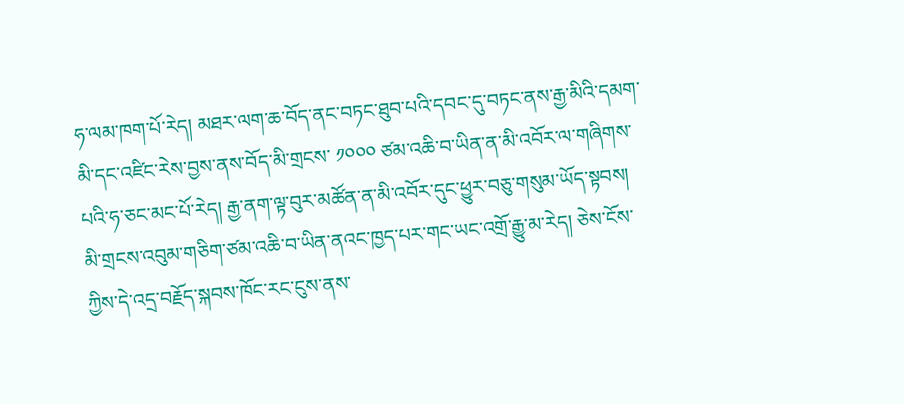ཧ་ལམ་ཁག་པོ་རེད། མཐར་ལག་ཆ་བོད་ནང་བཏང་ཐུབ་པའི་དབང་དུ་བཏང་ནས་རྒྱ་མིའི་དམག་མི་དང་འཛིང་རེས་བྱས་ནས་བོད་མི་གྲངས་ ༡༠༠༠ ཙམ་འཆི་བ་ཡིན་ན་མི་འབོར་ལ་གཞིགས་པའི་ཧ་ཅང་མང་པོ་རེད། རྒྱ་ནག་ལྟ་བུར་མཚོན་ན་མི་འབོར་དུང་ཕྱུར་བཅུ་གསུམ་ཡོད་སྟབས། མི་གྲངས་འབུམ་གཅིག་ཙམ་འཆི་བ་ཡིན་ནའང་ཁྱད་པར་གང་ཡང་འགྲོ་རྒྱུ་མ་རེད། ཅེས་ངོས་ཀྱིས་དེ་འདྲ་བརྗོད་སྐབས་ཁོང་རང་ངུས་ནས་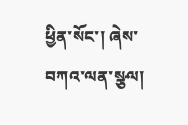ཕྱིན་སོང་། ཞེས་བཀའ་ལན་སྩལ།